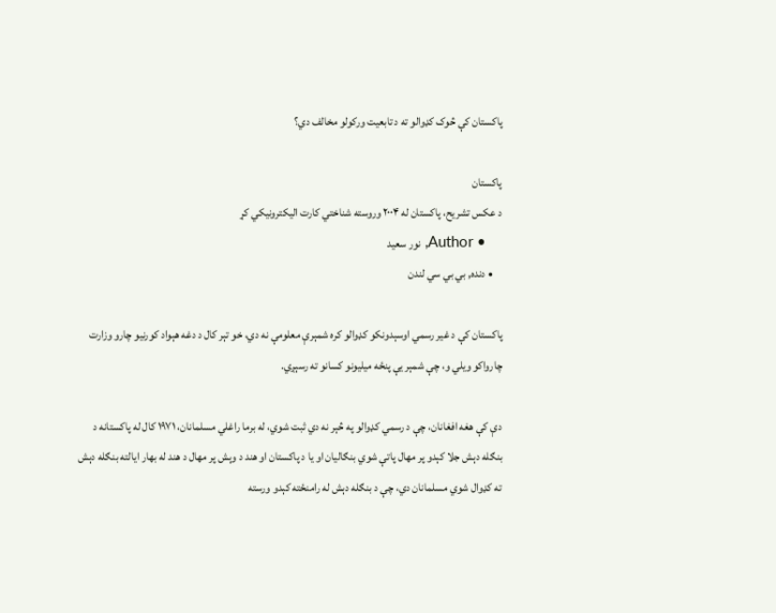پاکستان کې څوک کډوالو ته د تابعیت ورکولو مخالف دي؟

پاکستان
د عکس تشریح، پاکستان له ۲۰۰۴ وروسته شناختي کارت الیکترونیکي کړ
    • Author, نور سعید
    • دنده, بي بي سي لندن

پاکستان کې د غیر رسمي اوسېدونکو کډوالو کره شمېرې معلومې نه دي، خو تېر کال د دغه هېواد کورنیو چارو وزارت چارواکو ویلي و، چې شمېر یې پنځه میلیونو کسانو ته رسېږي.

دې کې هغه افغانان، چې د رسمي کډوالو په څېر نه دي ثبت شوي، له برما راغلي مسلمانان، ۱۹۷۱ کال له پاکستانه د بنګله دېش جلا کېدو پر مهال پاتې شوي بنګالیان او یا د پاکستان او هند د وېش پر مهال د هند له بهار ایالته بنګله دېش ته کډوال شوي مسلمانان دي، چې د بنګله دېش له رامنځته کېدو ورسته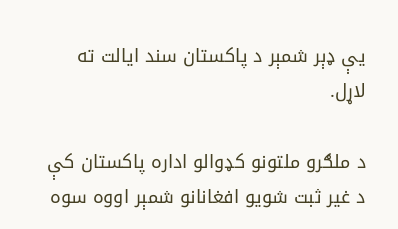یې ډېر شمېر د پاکستان سند ایالت ته لاړل.

د ملګرو ملتونو کډوالو اداره پاکستان کې د غیر ثبت شویو افغانانو شمېر اووه سوه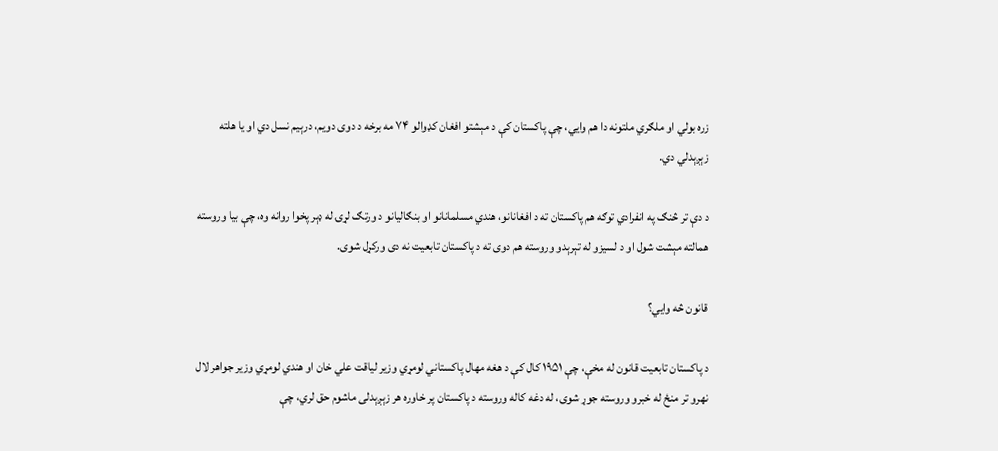زره بولي او ملګري ملتونه دا هم وايي، چې پاکستان کې د مېشتو افغان کډوالو ۷۴ مه برخه د دوی دویم، درېیم نسل دي او یا هلته زېږېدلي دي.

د دې تر څنګ په انفرادي توګه هم پاکستان ته د افغانانو، هندي مسلمانانو او بنګالیانو د ورتګ لړۍ له ډېر پخوا روانه وه، چې بیا وروسته همالته مېشت شول او د لسیزو له تېرېدو وروسته هم دوی ته د پاکستان تابعیت نه دی ورکړل شوی.

قانون څه وايي؟

د پاکستان تابعیت قانون له مخې، چې ۱۹۵۱ کال کې د هغه مهال پاکستاني لومړي وزیر لیاقت علي خان او هندي لومړي وزیر جواهر لال نهرو تر منځ له خبرو وروسته جوړ شوی، له دغه کاله وروسته د پاکستان پر خاوره هر زېږېدلی ماشوم حق لري، چې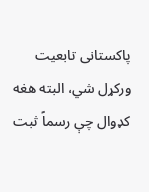پاکستانی تابعیت ورکړل شي، البته هغه کډوال چې رسماً ثبت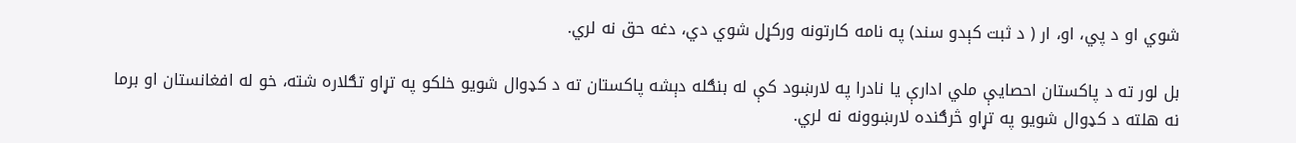شوي او د پي، او، ار ( د ثبت کېدو سند) په نامه کارتونه ورکړل شوي دي، دغه حق نه لري.

بل لور ته د پاکستان احصایې ملي ادارې یا نادرا په لارښود کې له بنګله دېشه پاکستان ته د کډوال شویو خلکو په تړاو تګلاره شته، خو له افغانستان او برما نه هلته د کډوال شویو په تړاو څرګنده لارښوونه نه لري.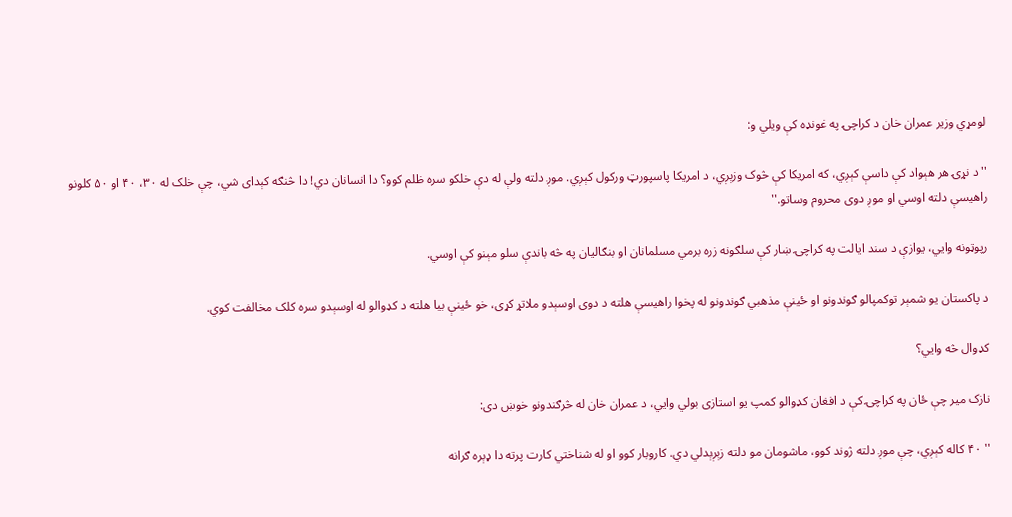لومړي وزیر عمران خان د کراچۍ په غونډه کې ویلي و:

''د نړۍ هر هېواد کې داسې کېږي، که امریکا کې څوک وزېږي، د امریکا پاسپورټ ورکول کېږي. موږ دلته ولې له دې خلکو سره ظلم کوو؟ دا انسانان دي! دا څنګه کېدای شي، چې خلک له ۳۰، ۴۰ او ۵۰ کلونو راهیسې دلته اوسي او موږ دوی محروم وساتو.''

رپوټونه وايي، یوازې د سند ایالت په کراچۍ ښار کې سلګونه زره برمي مسلمانان او بنګالیان په څه باندې سلو مېنو کې اوسي.

د پاکستان یو شمېر توکمپالو ګوندونو او ځینې مذهبي ګوندونو له پخوا راهیسې هلته د دوی اوسېدو ملاتړ کړی، خو ځینې بیا هلته د کډوالو له اوسېدو سره کلک مخالفت کوي.

کډوال څه وايي؟

نازک میر چې ځان په کراچۍ کې د افغان کډوالو کمپ یو استازی بولي وايي، د عمران خان له څرګندونو خوښ دی:

'' ۴۰ کاله کېږي، چې موږ دلته ژوند کوو، ماشومان مو دلته زېږېدلي دي. کاروبار کوو او له شناختي کارت پرته دا ډېره ګرانه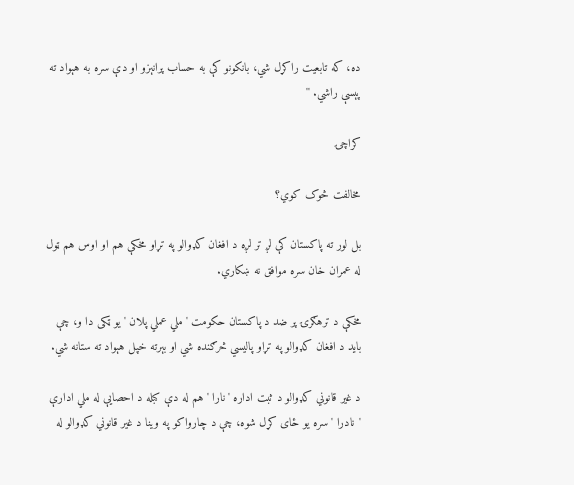ده، که تابعیت راکړل شي، بانکونو کې به حساب پرانېزو او دې سره به هېواد ته پېسې راشي. ''

کراچۍ

مخالفت څوک کوي؟

بل لور ته پاکستان کې لږ تر لږه د افغان کډوالو په تړاو مخکې هم او اوس هم ټول له عمران خان سره موافق نه ښکاري.

مخکې د ترهګرۍ پر ضد د پاکستان حکومت 'ملي عملي پلان ' یو ټکی دا و، چې باید د افغان کډوالو په تړاو پالیسي څرګنده شي او بېرته خپل هېواد ته ستانه شي.

د غیر قانوني کډوالو د ثبت اداره 'نارا ' هم له دې کبله د احصایې له ملي ادارې 'نادرا ' سره یو ځای کړل شوه، چې د چارواکو په وینا د غیر قانوني کډوالو له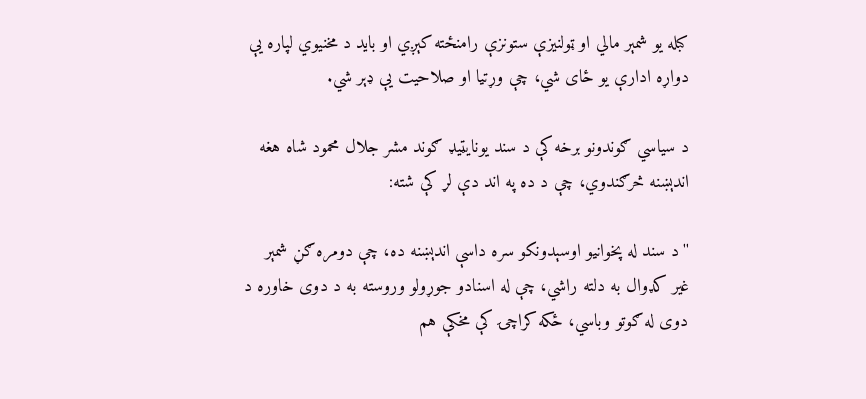کبله یو شمېر مالي او ټولنیزې ستونزې رامنځته کېږي او باید د مخنیوي لپاره یې دواړه ادارې یو ځای شي، چې وړتیا او صلاحیت یې ډېر شي.

د سیاسي ګوندونو برخه کې د سند یونایټیډ ګوند مشر جلال محمود شاه هغه اندېښنه څرګندوي، چې د ده په اند دې لړ کې شته:

''د سند له پخوانیو اوسېدونکو سره داسې اندېښنه ده، چې دومره ګڼ شمېر غیر کډوال به دلته راشي، چې له اسنادو جوړولو وروسته به د دوی خاوره د دوی له ګوتو وباسي، ځکه کراچۍ کې مخکې هم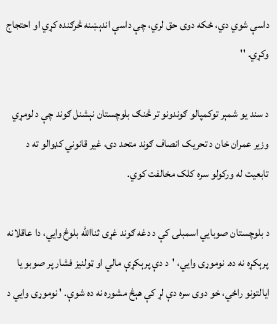داسې شوي دي، ځکه دوی حق لري، چې داسې اندېښنه څرګنده کړي او احتجاج وکړي. ''

د سند یو شمېر توکمپالو ګوندونو تر څنګ بلوچستان نېشنل ګوند چې د لومړي وزیر عمران خان د تحریک انصاف ګوند متحد دی، غیر قانوني کډوالو ته د تابعیت له ورکولو سره کلک مخالفت کوي.

د بلوچستان صوبايي اسمبلۍ کې د دغه ګوند غړی ثناالله بلوڅ وايي، دا عاقلانه پرېکړه نه ده. نوموړی وايي، 'د دې پرېکړې مالي او ټولنیز فشار پر صوبو یا ایالتونو راځي، خو دوی سره دې لړ کې هېڅ مشوره نه ده شوې. ' نوموړی وايي د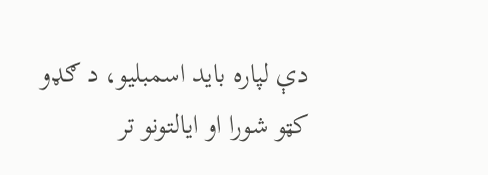دې لپاره باید اسمبلیو، د ګډو کټو شورا او ایالتونو تر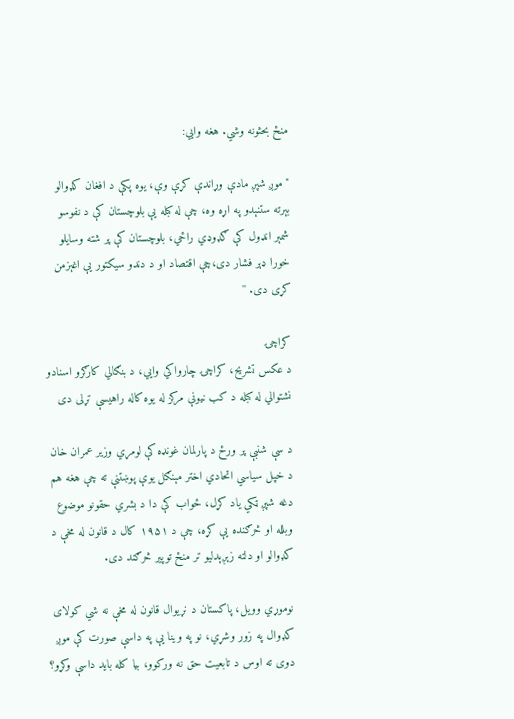منځ بحثونه وشي. هغه وايي:

''موږ شپږ مادې وړاندې کړې وې، یوه پکې د افغان کډوالو بېرته ستنېدو په اړه وه، چې له کبله یې بلوچستان کې د نفوسو شمېر انډول کې ګډوډي راځي، بلوچستان کې پر شته وسایلو خورا ډېر فشار دی،چې اقتصاد او د دندو سیکتور یې اغېزمن کړی دی. ''

کراچۍ
د عکس تشریح، کراچۍ چارواکي وايي، د بنګالي کارګرو اسنادو نشتوالي له کبله د کب نیونې مرکز له یوه کاله راهیسې تړلی دی

د سې شنبې پر ورځ د پارلمان غونډه کې لومړي وزیر عمران خان د خپل سیاسي اتحادي اختر مېنګل یوې پوښتنې ته چې هغه هم دغه شپږ ټکي یاد کړل، ځواب کې دا د بشري حقونو موضوع وبلله او څرګنده یې کړه، چې د ۱۹۵۱ کال د قانون له مخې د کډوالو او دلته زېږېدلیو تر منځ توپیر څرګند دی.

نوموړي وویل، پاکستان د نړیوال قانون له مخې نه شي کولای کډوال په زور وشړي، نو په وینا یې په داسې صورت کې موږ دوی ته اوس د تابعیت حق نه ورکوو، بیا کله باید داسې وکړو؟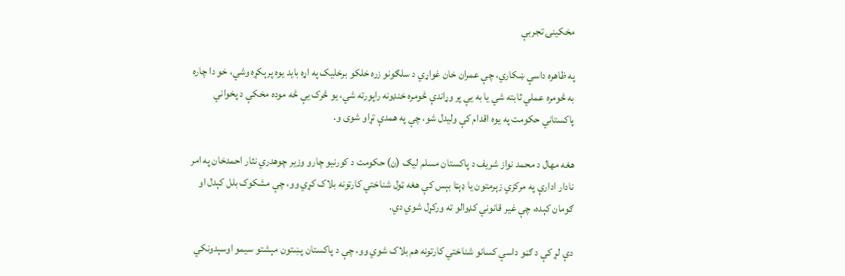مخکینۍ تجربې

په ظاهره داسې ښکاري، چې عمران خان غواړي د سلګونو زره خلکو برخلیک په اړه باید یوه پرېکړه وشي، خو دا چاره به څومره عملي ثابته شي یا به یې پر وړاندې څومره خنډونه راپورته شي، یو څرک یې څه موده مخکې د پخواني پاکستاني حکومت په یوه اقدام کې ولیدل شو، چې په همدې تړاو شوی و.

هغه مهال د محمد نواز شریف د پاکستان مسلم لیګ (ن) حکومت د کورنیو چارو وزیر چوهدري نثار احمدخان په امر نادار ادارې په مرکزي زېرمتون یا ډېټا بېس کې هغه ټول شناختي کارتونه بلاک کړي وو، چې مشکوک بلل کېدل او ګومان کېده، چې غیر قانوني کډوالو ته ورکړل شوي دي.

دې لړ کې د ګڼو داسې کسانو شناختي کارتونه هم بلاک شوي وو، چې د پاکستان پښتون مېشتو سیمو اوسېدونکي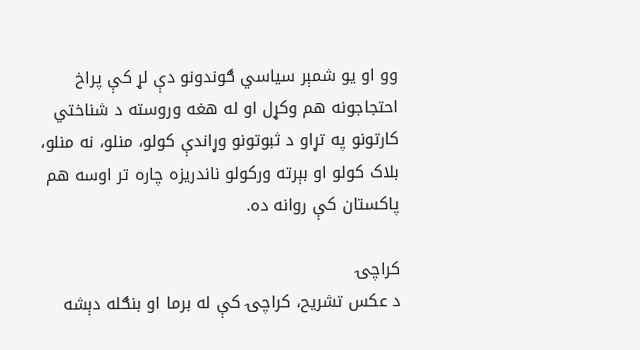وو او یو شمېر سیاسي ګوندونو دې لړ کې پراخ احتجاجونه هم وکړل او له هغه وروسته د شناختي کارتونو په تړاو د ثبوتونو وړاندې کولو، منلو، نه منلو، بلاک کولو او بېرته ورکولو ناندریزه چاره تر اوسه هم پاکستان کې روانه ده.

کراچۍ
د عکس تشریح، کراچۍ کې له برما او بنګله دېشه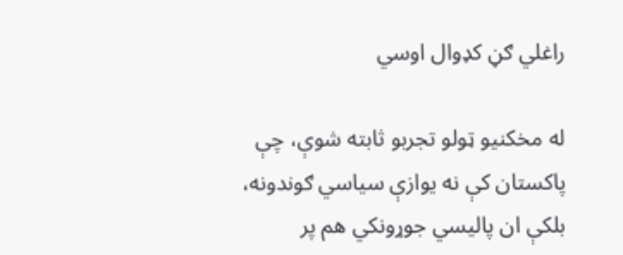راغلي ګڼ کډوال اوسي

له مخکنیو ټولو تجربو ثابته شوې، چې پاکستان کې نه یوازې سیاسي ګوندونه، بلکې ان پالیسي جوړونکي هم پر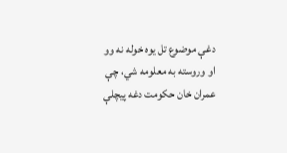دغې موضوع تل یوه خوله نه وو او وروسته به معلومه شي، چې عمران خان حکومت دغه پیچلې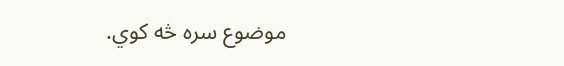موضوع سره څه کوي.